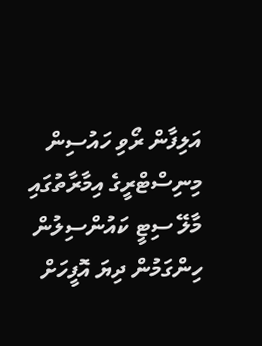އަލިފާން ރޯވި ހައުސިން މިނިސްޓްރީގެ އިމާރާތުގައި މާލޭ ސިޓީ ކައުންސިލުން ހިންގަމުން ދިޔަ އޮފީހަށް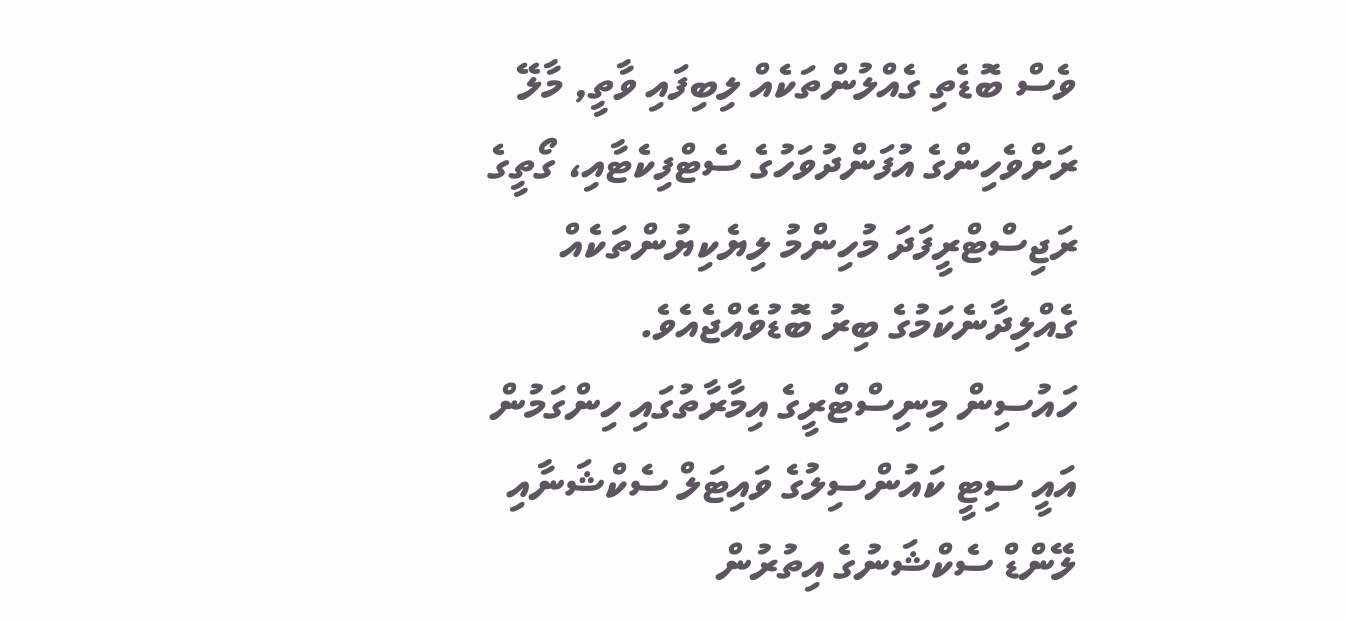ވެސް ބޮޑެތި ގެއްލުންތަކެއް ލިބިފައި ވާތީ, މާލޭ ރަށްވެހިންގެ އުފަންދުވަހުގެ ސެޓްފިކެޓާއި، ގޯތީގެ ރަޖިސްޓްރީފަދަ މުހިންމު ލިޔެކިޔުންތަކެއް ގެއްލިދާނެކަމުގެ ބިރު ބޮޑުވެއްޖެއެވެ.
ހައުސިން މިނިސްޓްރީގެ އިމާރާތުގައި ހިންގަމުން އައީ ސިޓީ ކައުންސިލުގެ ވައިޓަލް ސެކްޝަނާއި ލޭންޑް ސެކްޝަނުގެ އިތުރުން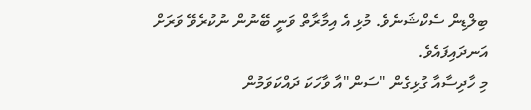ބިލްޑިން ސެކްޝަނެވެ. މުޅި އެ އިމާރާތް ވަނީ ބޭނުން ނުކުރެވޭ ވަރަށް އަނދައިފައެވެ.
މި ހާދިސާއާ ގުޅިގެން "ސަން"އާ ވާހަކަ ދައްކަވަމުން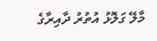މާލޭ ގަލޮޅު އުތުރު ދާއިރާގެ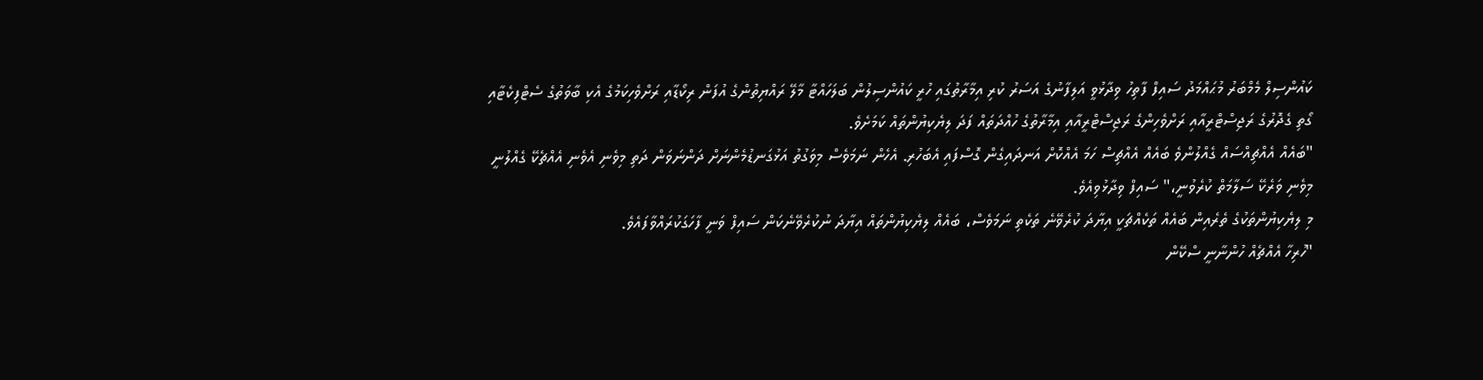ކައުންސިލް މެމްބަރު މުޙައްމަދު ސައިފް ފާތިހު ވިދާޅުވީ އަލިފާނުގެ އަސަރު ކުރި އިމާރާތުގައި ހުރީ ކައުންސިލުން ބަލަހައްޓާ މާލޭ ރައްޔިތުންގެ އުފަން ރިކޯޑާއި ރަށްވެހިކަމުގެ އެކި ބާވަތުގެ ސެޓްފިކެޓާއި ގޯތި ގެދޮރުގެ ރަޖިސްޓްރީއާއި ރަށްވެހިންގެ ރަޖިސްޓްރީއާއި އިމާރާތުގެ ހުއްދަތައް ފަދަ ލިޔެކިޔުންތައް ކަމަށެވެ.
"ބައެއް އެއްޗިއްސައް ގެއްލުންވެ ބައެއް އެއްޗިސް ހަމަ އެއްކޮށް އަނދައިގެން ގޮސްފައި އެބަހުރި. އެހެން ނަމަވެސް މިވަގުތު އަޅުގަނޑުމެންނަށް ދަންނަވަން ދަތި މިވެނި އެވެނި އެއްޗެކޭ ގެއްލުނީ މިވެނި ވަރެކޭ ސަލާމަތް ކުރެވުނީ،" ސައިފް ވިދާޅުވިއެވެ.
މި ލިޔެކިޔުންތަކުގެ ތެރެއިން ބައެއް ތަކެއްޗަކީ އިޔާދަ ކުރެވޭނެ ތަކެތި ނަމަވެސް، ބައެއް ލިޔެކިޔުންތައް އިޔާދަ ނުކުރެވޭނެކަން ސައިފް ވަނީ ފާހަގަކުރައްވާފައެވެ.
"ހުރިހާ އެއްޗެއް ހުންނާނީ ސްކޭން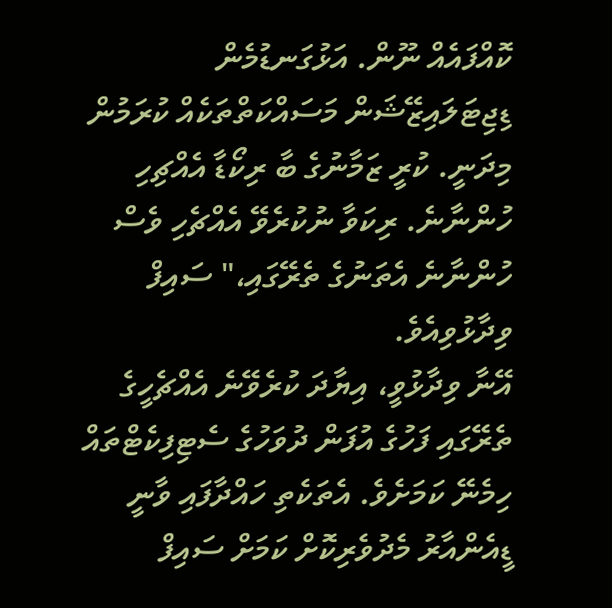ކޮއްފައެއް ނޫން. އަޅުގަނޑުމެން ޑިޖިޓަލައިޒޭޝަން މަސައްކަތްތަކެއް ކުރަމުން މިދަނީ. ކުރީ ޒަމާނުގެ ބާ ރިކޯޑާ އެއްޗިހި ހުންނާނެ. ރިކަވާ ނުކުރެވޭ އެއްޗެހި ވެސް ހުންނާނެ އެތަނުގެ ތެރޭގައި،" ސައިފް ވިދާޅުވިއެވެ.
އޭނާ ވިދާޅުވީ، އިޔާދަ ކުރެވޭނެ އެއްޗެހީގެ ތެރޭގައި ފަހުގެ އުފަން ދުވަހުގެ ސެޓިފިކެޓްތައް ހިމެނޭ ކަމަށެވެ. އެތަކެތި ހައްދާފައި ވާނީ ޑީއެންއާރު މެދުވެރިކޮށް ކަމަށް ސައިފް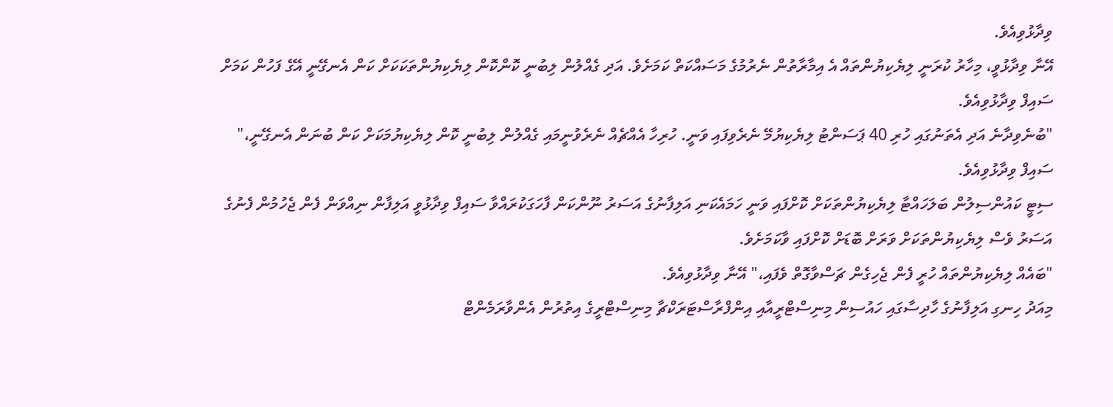ވިދާޅުވިއެވެ.
އޭނާ ވިދާޅުވީ، މިހާރު ކުރަނީ ލިޔެކިޔުންތައް އެ އިމާރާތުން ނެރުމުގެ މަސައްކަތް ކަމަށެވެ. އަދި ގެއްލުން ލިބުނީ ކޮންކޮން ލިޔެކިޔުންތަކަކަށް ކަން އެނގޭނީ އޭގެ ފަހުން ކަމަށް ސައިފް ވިދާޅުވިއެވެ.
"ބުނެވިދާނެ އަދި އެތަނުގައި ހުރި 40 ޕަސަންޓު ލިޔެކިޔުމޭ ނެރެވިފައި ވަނީ. ހުރިހާ އެއްޗެއް ނެރެވުނީމައި ގެއްލުން ލިބުނީ ކޮން ލިޔެކިޔުމަކަށް ކަން ބުނަން އެނގޭނީ،" ސައިފް ވިދާޅުވިއެވެ.
ސިޓީ ކައުންސިލުން ބަލަހައްޓާ ލިޔެކިޔުންތަކަށް ކޮށްފައި ވަނީ ހަމައެކަނި އަލިފާނުގެ އަސަރު ނޫންކަން ފާހަގަކުރައްވާ ސައިފް ވިދާޅުވީ އަލިފާން ނިއްވަން ފެން ޖެހުމުން ފެނުގެ އަސަރު ވެސް ލިޔެކިޔުންތަކަށް ވަރަށް ބޮޑަށް ކޮށްފައި ވާކަމަށެވެ.
"ބައެއް ލިޔެކިޔުންތައް ހުރީ ފެން ޖެހިގެން ޗަސްވާގޮތް ވެފައި،" އޭނާ ވިދާޅުވިއެވެ.
މިއަދު ހިނގި އަލިފާނުގެ ހާދިސާގައި ހައުސިން މިނިސްޓްރީއާއި އިންފްރާސްޓަރަކްޗާ މިނިސްޓްރީގެ އިތުރުން އެންވާރަމެންޓް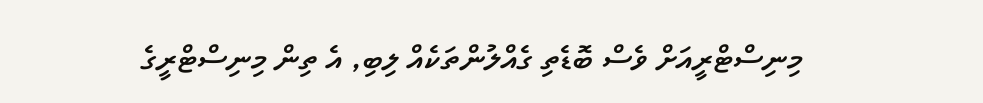މިނިސްޓްރީއަށް ވެސް ބޮޑެތި ގެއްލުންތަކެއް ލިބި, އެ ތިން މިނިސްޓްރީގެ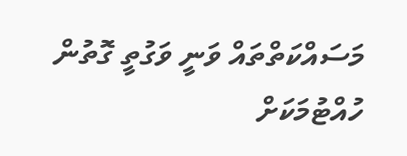މަސައްކަތްތައް ވަނީ ވަގުތީ ގޮތުން ހުއްޓުމަކަށް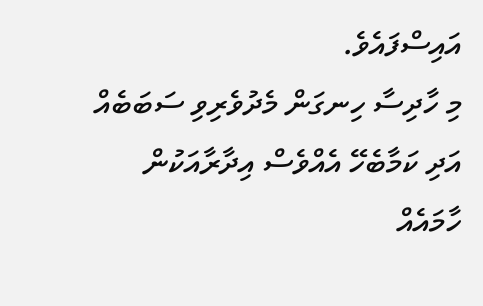އައިސްފައެވެ.
މި ހާދިސާ ހިނގަން މެދުވެރިވި ސަބަބެއް އަދި ކަމާބެހޭ އެއްވެސް އިދާރާއަކުން ހާމައެއް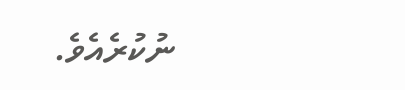ނުކުރެއެވެ.